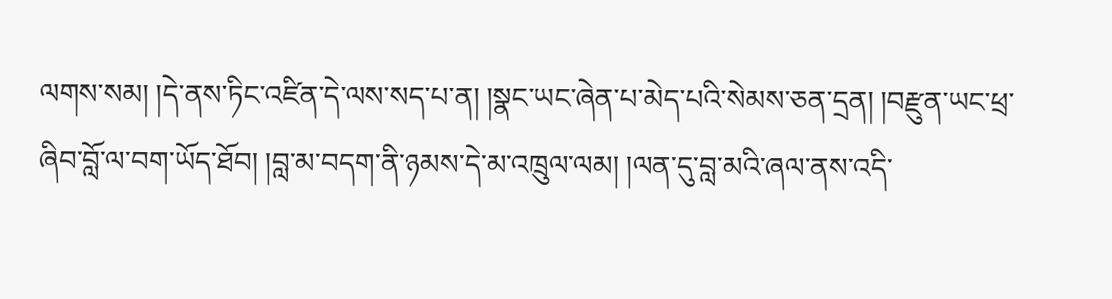ལགས་སམ། །དེ་ནས་ཏིང་འཛིན་དེ་ལས་སད་པ་ན། །སྣང་ཡང་ཞེན་པ་མེད་པའི་སེམས་ཅན་དྲན། །བརྫུན་ཡང་ཕྲ་ཞིབ་བློ་ལ་བག་ཡོད་ཐོབ། །བླ་མ་བདག་ནི་ཉམས་དེ་མ་འཁྲུལ་ལམ། །ལན་དུ་བླ་མའི་ཞལ་ནས་འདི་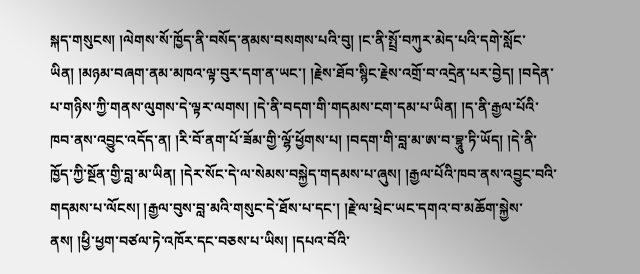སྐད་གསུངས། །ལེགས་སོ་ཁྱོད་ནི་བསོད་ནམས་བསགས་པའི་བུ། །ང་ནི་སྤྲོ་བཀུར་མེད་པའི་དགེ་སློང་ཡིན། །མཉམ་བཞག་ནམ་མཁའ་ལྟ་བུར་དག་ན་ཡང་། །རྗེས་ཐོབ་སྙིང་རྗེས་འགྲོ་བ་འདྲེན་པར་བྱེད། །བདེན་པ་གཉིས་ཀྱི་གནས་ལུགས་དེ་ལྟར་ལགས། །དེ་ནི་བདག་གི་གདམས་ངག་དམ་པ་ཡིན། །ད་ནི་རྒྱལ་པོའི་ཁབ་ནས་འབྱུང་འདོད་ན། །རི་བོ་ནག་པོ་ཟོམ་གྱི་ལྷོ་ཕྱོགས་པ། །བདག་གི་བླ་མ་ཨ་བ་བྷཱུ་ཏི་ཡོད། །དེ་ནི་ཁྱོད་ཀྱི་སྔོན་གྱི་བླ་མ་ཡིན། །དེར་སོང་དེ་ལ་སེམས་བསྐྱེད་གདམས་པ་ཞུས། །རྒྱལ་པོའི་ཁབ་ནས་འབྱུང་བའི་གདམས་པ་ལོངས། །རྒྱལ་བུས་བླ་མའི་གསུང་དེ་ཐོས་པ་དང་། །རྗེ་ལ་ཕྲེང་ཡང་དགའ་བ་མཆོག་སྐྱེས་ནས། །ཕྱི་ཕྱག་བཙལ་ཏེ་འཁོར་དང་བཅས་པ་ཡིས། །དཔའ་བོའི་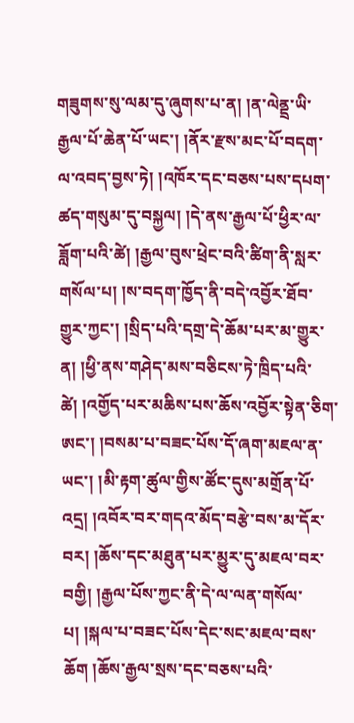གཟུགས་སུ་ལམ་དུ་ཞུགས་པ་ན། །ན་ལེནྡྲ་ཡི་རྒྱལ་པོ་ཆེན་པོ་ཡང་། །ནོར་རྫས་མང་པོ་བདག་ལ་འབད་བྱས་ཏེ། །འཁོར་དང་བཅས་པས་དཔག་ཚད་གསུམ་དུ་བསྐྱལ། །དེ་ནས་རྒྱལ་པོ་ཕྱིར་ལ་ཟློག་པའི་ཚེ། །རྒྱལ་བུས་ཕྲེང་བའི་ཚིག་ནི་སླར་གསོལ་པ། །ས་བདག་ཁྱོད་ནི་བདེ་འབྱོར་ཐོབ་གྱུར་ཀྱང་། །སྲིད་པའི་དགྲ་དེ་ཆོམ་པར་མ་གྱུར་ན། །ཕྱི་ནས་གཤེད་མས་བཅིངས་ཏེ་ཁྲིད་པའི་ཚེ། །འགྱོད་པར་མཆིས་པས་ཆོས་འབྱོར་སྟེན་ཅིག་ཨང་། །བསམ་པ་བཟང་པོས་དོ་ཞག་མཇལ་ན་ཡང་། །མི་རྟག་ཚུལ་གྱིས་ཚོང་དུས་མགྲོན་པོ་འདྲ། །འབོར་བར་གདའ་མོད་བརྩེ་བས་མ་དོར་བར། །ཆོས་དང་མཐུན་པར་མྱུར་དུ་མཇལ་བར་བགྱི། །རྒྱལ་པོས་ཀྱང་ནི་དེ་ལ་ལན་གསོལ་པ། །སྐལ་པ་བཟང་པོས་དེང་སང་མཇལ་བས་ཆོག །ཆོས་རྒྱལ་སྲས་དང་བཅས་པའི་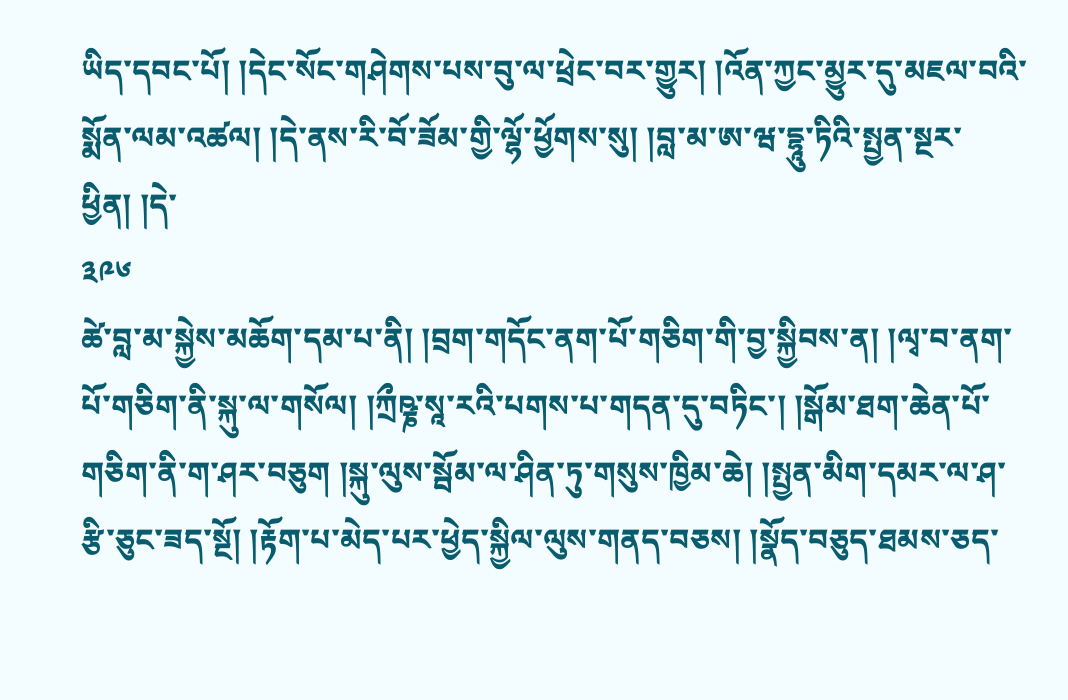ཡིད་དབང་པོ། །དེང་སོང་གཤེགས་པས་བུ་ལ་ཕྲེང་བར་གྱུར། །འོན་ཀྱང་མྱུར་དུ་མཇལ་བའི་སྨོན་ལམ་འཚལ། །དེ་ནས་རི་བོ་ཟོམ་གྱི་ལྷོ་ཕྱོགས་སུ། །བླ་མ་ཨ་ཝ་དྷཱུ་ཏིའི་སྤྱན་སྔར་ཕྱིན། །དེ་
༣༩༦
ཚེ་བླ་མ་སྐྱེས་མཆོག་དམ་པ་ནི། །བྲག་གདོང་ནག་པོ་གཅིག་གི་བྱ་སྐྱིབས་ན། །ལྭ་བ་ནག་པོ་གཅིག་ནི་སྐུ་ལ་གསོལ། །ཀྲྀཥྞ་སཱ་རའི་པགས་པ་གདན་དུ་བཏིང་། །སྒོམ་ཐག་ཆེན་པོ་གཅིག་ནི་ག་ཤར་བཅུག །སྐུ་ལུས་སྦོམ་ལ་ཤིན་ཏུ་གསུས་ཁྱིམ་ཆེ། །སྤྱན་མིག་དམར་ལ་ཤ་རྩི་ཅུང་ཟད་སྔོ། །རྟོག་པ་མེད་པར་ཕྱེད་སྐྱིལ་ལུས་གནད་བཅས། །སྣོད་བཅུད་ཐམས་ཅད་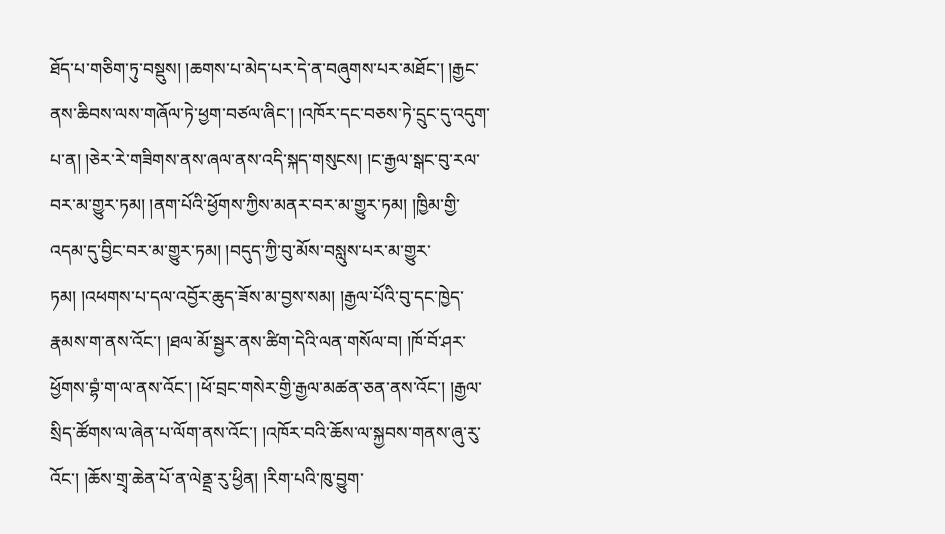ཐོད་པ་གཅིག་ཏུ་བསྡུས། །ཆགས་པ་མེད་པར་དེ་ན་བཞུགས་པར་མཐོང་། །རྒྱང་ནས་ཆིབས་ལས་གཞོལ་ཏེ་ཕྱག་བཙལ་ཞིང་། །འཁོར་དང་བཅས་ཏེ་དྲུང་དུ་འདུག་པ་ན། །ཅེར་རེ་གཟིགས་ནས་ཞལ་ནས་འདི་སྐད་གསུངས། །ང་རྒྱལ་སྒང་བུ་རལ་བར་མ་གྱུར་ཏམ། །ནག་པོའི་ཕྱོགས་ཀྱིས་མནར་བར་མ་གྱུར་ཏམ། །ཁྱིམ་གྱི་འདམ་དུ་བྱིང་བར་མ་གྱུར་ཏམ། །བདུད་ཀྱི་བུ་མོས་བསླུས་པར་མ་གྱུར་ཏམ། །འཕགས་པ་དལ་འབྱོར་ཆུད་ཟོས་མ་བྱས་སམ། །རྒྱལ་པོའི་བུ་དང་ཁྱེད་རྣམས་ག་ནས་འོང་། །ཐལ་མོ་སྦྱར་ནས་ཚིག་དེའི་ལན་གསོལ་བ། །ཁོ་བོ་ཤར་ཕྱོགས་བྷཾ་ག་ལ་ནས་འོང་། །ཕོ་བྲང་གསེར་གྱི་རྒྱལ་མཚན་ཅན་ནས་འོང་། །རྒྱལ་སྲིད་ཚོགས་ལ་ཞེན་པ་ལོག་ནས་འོང་། །འཁོར་བའི་ཆོས་ལ་སྐྱབས་གནས་ཞུ་རུ་འོང་། །ཆོས་གྲྭ་ཆེན་པོ་ན་ལེནྡྲ་རུ་ཕྱིན། །རིག་པའི་ཁུ་བྱུག་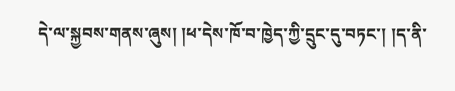དེ་ལ་སྐྱབས་གནས་ཞུས། །ཕ་དེས་ཁོ་བ་ཁྱེད་ཀྱི་དྲུང་དུ་བཏང་། །ད་ནི་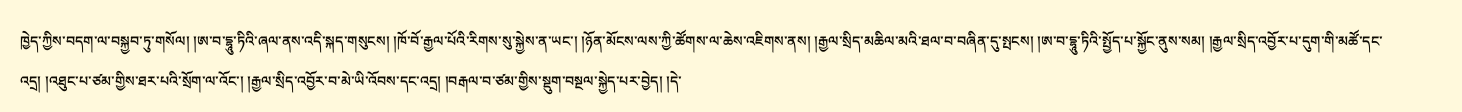ཁྱེད་ཀྱིས་བདག་ལ་བསྐྱབ་ཏུ་གསོལ། །ཨ་བ་དྷཱུ་ཏིའི་ཞལ་ནས་འདི་སྐད་གསུངས། །ཁོ་བོ་རྒྱལ་པོའི་རིགས་སུ་སྐྱེས་ན་ཡང་། །ཉོན་མོངས་ལས་ཀྱི་ཚོགས་ལ་ཆེས་འཇིགས་ནས། །རྒྱལ་སྲིད་མཆིལ་མའི་ཐལ་བ་བཞིན་དུ་སྤངས། །ཨ་བ་དྷཱུ་ཏིའི་སྤྱོད་པ་སྐྱོང་ནུས་སམ། །རྒྱལ་སྲིད་འབྱོར་པ་དུག་གི་མཚོ་དང་འདྲ། །འཐུང་པ་ཙམ་གྱིས་ཐར་པའི་སྲོག་ལ་འོང་། །རྒྱལ་སྲིད་འབྱོར་བ་མེ་ཡི་འོབས་དང་འདྲ། །བརྒལ་བ་ཙམ་གྱིས་སྡུག་བསྔལ་སྐྱེད་པར་བྱེད། །དེ་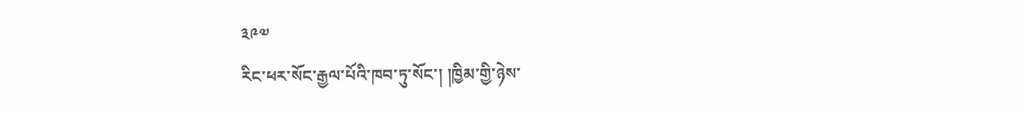༣༩༧
རིང་ཕར་སོང་རྒྱལ་པོའི་ཁབ་ཏུ་སོང་། །ཁྱིམ་གྱི་ཉེས་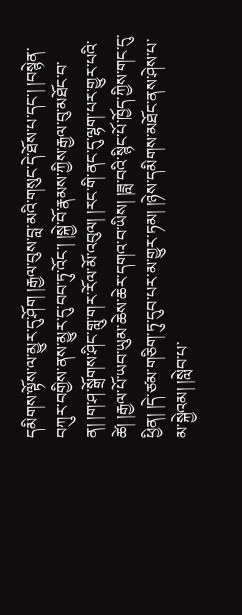དམིགས་ལྟོས་ལ་མྱུར་དུ་ཤོག །རྒྱལ་བུས་བླ་མའི་གསུང་དེ་ཐོས་པ་དང་། །བསྙེན་བཀུར་བགྱིས་ནས་མྱུར་དུ་བབ་ཏུ་འོང་། །སྐྱེ་བོ་རྣམས་ཀྱིས་རྒྱལ་བུ་མཐོང་བ་ན། །ག་ཤ་སྒྲོགས་ཤིང་གླུ་གར་རོལ་མོ་འབུལ། །རང་གི་ནང་དུ་ལྷག་པར་གྱུར་པའི་ཚེ། །རྒྱལ་པོ་ཡབ་ཡུམ་ཆེས་ཆེར་དགའ་བ་ཡིས། །ཟླ་བའི་སྙིང་པོ་ཁྱོད་ཀྱིས་གང་དུ་ཕྱིན། །དེ་ཙམ་གཅིག་ཏུ་དུབ་པར་མ་གྱུར་ཏམ། །ཉེས་དམིགས་མཐོང་ནས་ཤེས་པ་མ་སྐྱེའམ། །སླེབ་པ་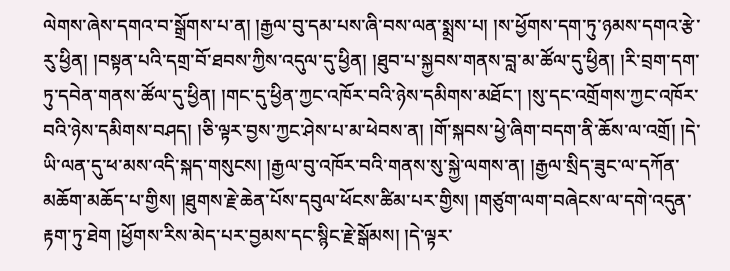ལེགས་ཞེས་དགའ་བ་སྒྲོགས་པ་ན། །རྒྱལ་བུ་དམ་པས་ཞི་བས་ལན་སྨྲས་པ། །ས་ཕྱོགས་དག་ཏུ་ཉམས་དགའ་རྩེ་རུ་ཕྱིན། །བསྟན་པའི་དགྲ་བོ་ཐབས་ཀྱིས་འདུལ་དུ་ཕྱིན། །ཐུབ་པ་སྐྱབས་གནས་བླ་མ་ཚོལ་དུ་ཕྱིན། །རི་བྲག་དག་ཏུ་དབེན་གནས་ཚོལ་དུ་ཕྱིན། །གང་དུ་ཕྱིན་ཀྱང་འཁོར་བའི་ཉེས་དམིགས་མཐོང་། །སུ་དང་འགྲོགས་ཀྱང་འཁོར་བའི་ཉེས་དམིགས་བཤད། །ཅི་ལྟར་བྱས་ཀྱང་ཤེས་པ་མ་ཕེབས་ན། །གོ་སྐབས་ཕྱེ་ཞིག་བདག་ནི་ཆོས་ལ་འགྲོ། །དེ་ཡི་ལན་དུ་ཕ་མས་འདི་སྐད་གསུངས། །རྒྱལ་བུ་འཁོར་བའི་གནས་སུ་སྐྱེ་ལགས་ན། །རྒྱལ་སྲིད་ཟུང་ལ་དཀོན་མཆོག་མཆོད་པ་གྱིས། །ཐུགས་རྗེ་ཆེན་པོས་དབུལ་ཕོངས་ཚིམ་པར་གྱིས། །གཙུག་ལག་བཞེངས་ལ་དགེ་འདུན་རྟག་ཏུ་ཐེག །ཕྱོགས་རིས་མེད་པར་བྱམས་དང་སྙིང་རྗེ་སྒོམས། །དེ་ལྟར་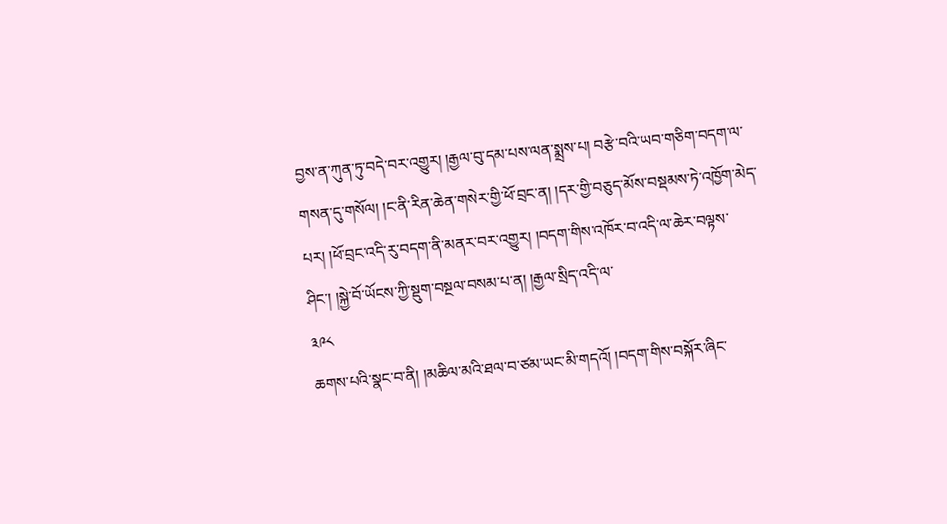བྱས་ན་ཀུན་ཏུ་བདེ་བར་འགྱུར། །རྒྱལ་བུ་དམ་པས་ལན་སྨྲས་པ། བརྩེ་བའི་ཡབ་གཅིག་བདག་ལ་གསན་དུ་གསོལ། །ང་ནི་རིན་ཆེན་གསེར་གྱི་ཕོ་བྲང་ན། །དར་གྱི་བཅུད་མོས་བསྡམས་ཏེ་འཁྱོག་མེད་པར། །ཕོ་བྲང་འདི་རུ་བདག་ནི་མནར་བར་འགྱུར། །བདག་གིས་འཁོར་བ་འདི་ལ་ཆེར་བལྟས་ཤིང་། །སྐྱེ་བོ་ཡོངས་ཀྱི་སྡུག་བསྔལ་བསམ་པ་ན། །རྒྱལ་སྲིད་འདི་ལ་
༣༩༨
ཆགས་པའི་སྣང་བ་ནི། །མཆིལ་མའི་ཐལ་བ་ཙམ་ཡང་མི་གདའོ། །བདག་གིས་བསྐོར་ཞིང་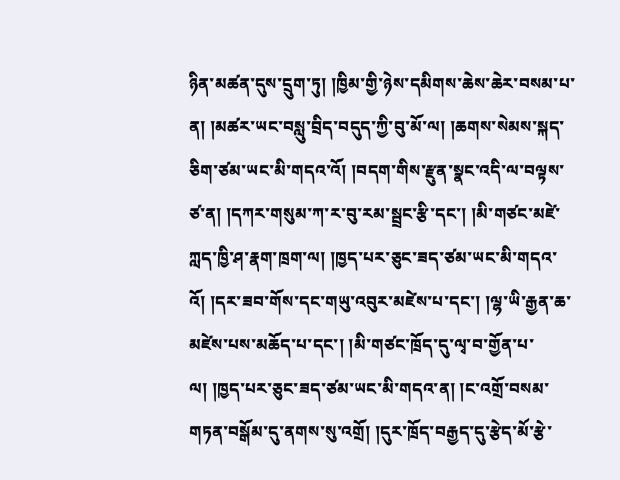ཉིན་མཚན་དུས་དྲུག་ཏུ། །ཁྱིམ་གྱི་ཉེས་དམིགས་ཆེས་ཆེར་བསམ་པ་ན། །མཚར་ཡང་བསླུ་བྲིད་བདུད་ཀྱི་བུ་མོ་ལ། །ཆགས་སེམས་སྐད་ཅིག་ཙམ་ཡང་མི་གདའ་འོ། །བདག་གིས་རྫུན་སྣང་འདི་ལ་བལྟས་ཙ་ན། །དཀར་གསུམ་ཀ་ར་བུ་རམ་སྦྲང་རྩི་དང་། །མི་གཙང་མཛེ་ཀླད་ཁྱི་ཤ་རྣག་ཁྲག་ལ། །ཁྱད་པར་ཅུང་ཟད་ཙམ་ཡང་མི་གདའ་འོ། །དར་ཟབ་གོས་དང་གཡུ་འབུར་མཛེས་པ་དང་། །ལྷ་ཡི་རྒྱན་ཆ་མཛེས་པས་མཆོད་པ་དང་། །མི་གཙང་ཁྲོད་དུ་ལྭ་བ་གྱོན་པ་ལ། །ཁྱད་པར་ཅུང་ཟད་ཙམ་ཡང་མི་གདའ་ན། །ང་འགྲོ་བསམ་གཏན་བསྒོམ་དུ་ནགས་སུ་འགྲོ། །དུར་ཁྲོད་བརྒྱད་དུ་རྩེད་མོ་རྩེ་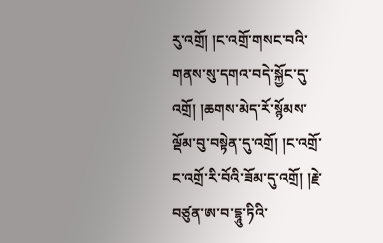རུ་འགྲོ། །ང་འགྲོ་གསང་བའི་གནས་སུ་དགའ་བདེ་སྐྱོང་དུ་འགྲོ། །ཆགས་མེད་རོ་སྙོམས་ལྡོམ་བུ་བསྟེན་དུ་འགྲོ། །ང་འགྲོ་ང་འགྲོ་རི་བོའི་ཟོམ་དུ་འགྲོ། །རྗེ་བཙུན་ཨ་བ་དྷཱུ་ཏིའི་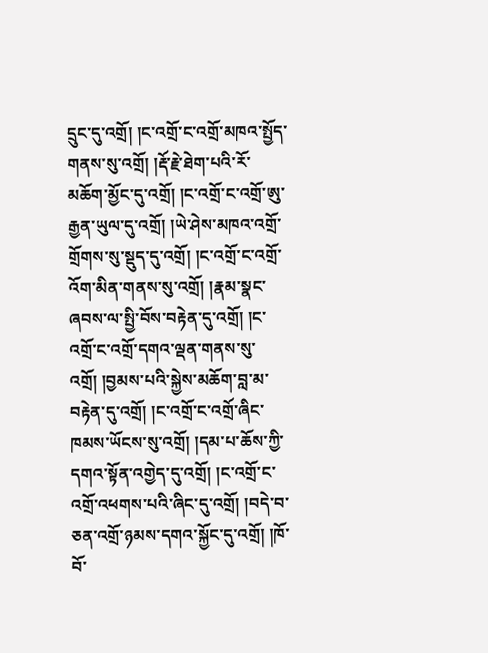དྲུང་དུ་འགྲོ། །ང་འགྲོ་ང་འགྲོ་མཁའ་སྤྱོད་གནས་སུ་འགྲོ། །རྡོ་རྗེ་ཐེག་པའི་རོ་མཆོག་མྱོང་དུ་འགྲོ། །ང་འགྲོ་ང་འགྲོ་ཨུ་རྒྱན་ཡུལ་དུ་འགྲོ། །ཡེ་ཤེས་མཁའ་འགྲོ་གྲོགས་སུ་སྡུད་དུ་འགྲོ། །ང་འགྲོ་ང་འགྲོ་འོག་མིན་གནས་སུ་འགྲོ། །རྣམ་སྣང་ཞབས་ལ་སྤྱི་བོས་བརྟེན་དུ་འགྲོ། །ང་འགྲོ་ང་འགྲོ་དགའ་ལྡན་གནས་སུ་འགྲོ། །བྱམས་པའི་སྐྱེས་མཆོག་བླ་མ་བརྟེན་དུ་འགྲོ། །ང་འགྲོ་ང་འགྲོ་ཞིང་ཁམས་ཡོངས་སུ་འགྲོ། །དམ་པ་ཆོས་ཀྱི་དགའ་སྟོན་འགྱེད་དུ་འགྲོ། །ང་འགྲོ་ང་འགྲོ་འཕགས་པའི་ཞིང་དུ་འགྲོ། །བདེ་བ་ཅན་འགྲོ་ཉམས་དགའ་སྐྱོང་དུ་འགྲོ། །ཁོ་བོ་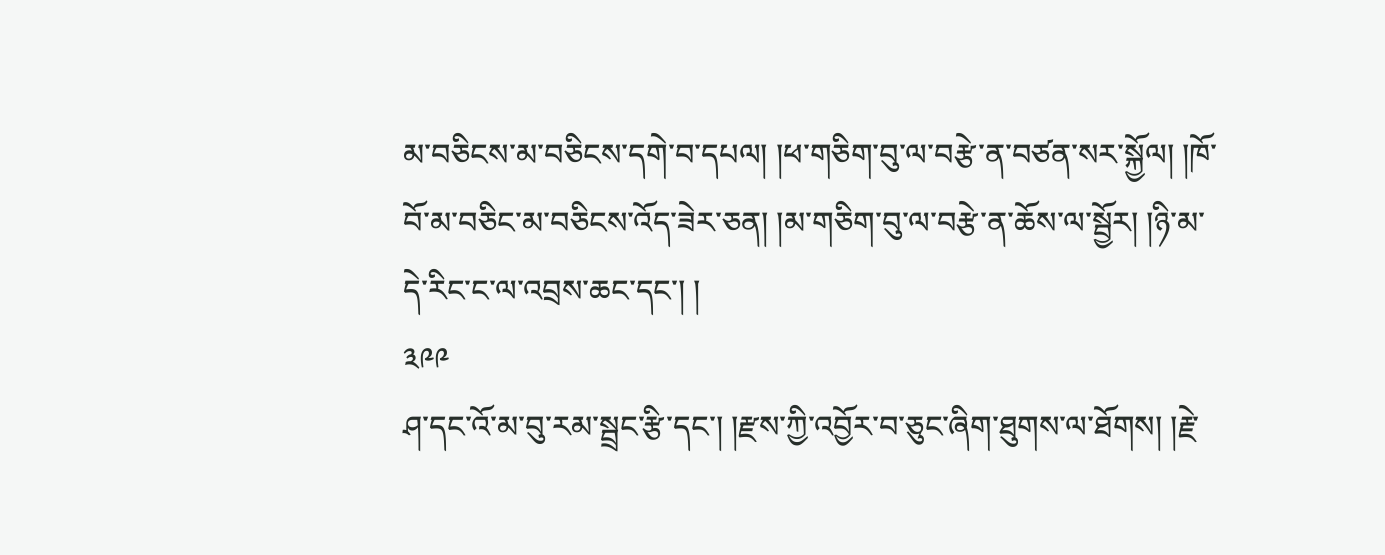མ་བཅིངས་མ་བཅིངས་དགེ་བ་དཔལ། །ཕ་གཅིག་བུ་ལ་བརྩེ་ན་བཙན་སར་སྐྱོལ། །ཁོ་བོ་མ་བཅིང་མ་བཅིངས་འོད་ཟེར་ཅན། །མ་གཅིག་བུ་ལ་བརྩེ་ན་ཆོས་ལ་སྦྱོར། །ཉི་མ་དེ་རིང་ང་ལ་འབྲས་ཆང་དང་། །
༣༩༩
ཤ་དང་འོ་མ་བུ་རམ་སྦྲང་རྩི་དང་། །རྫས་ཀྱི་འབྱོར་བ་ཅུང་ཞིག་ཐུགས་ལ་ཐོགས། །རྗེ་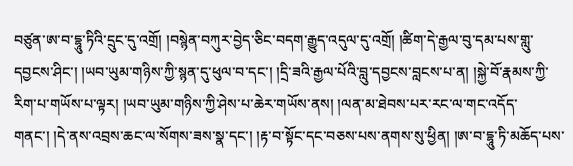བཙུན་ཨ་བ་དྷཱུ་ཏིའི་དྲུང་དུ་འགྲོ། །བསྙེན་བཀུར་བྱེད་ཅིང་བདག་རྒྱུད་འདུལ་དུ་འགྲོ། །ཚིག་དེ་རྒྱལ་བུ་དམ་པས་གླུ་དབྱངས་ཤིང་། །ཡབ་ཡུམ་གཉིས་ཀྱི་སྙན་དུ་ཕུལ་བ་དང་། །དྲི་ཟའི་རྒྱལ་པོའི་བླུ་དབྱངས་བླངས་པ་ན། །སྐྱེ་བོ་རྣམས་ཀྱི་རིག་པ་གཡོས་པ་ལྟར། །ཡབ་ཡུམ་གཉིས་ཀྱི་ཤེས་པ་ཆེར་གཡོས་ནས། །ལན་མ་ཐེབས་པར་རང་ལ་གང་འདོད་གནང་། །དེ་ནས་འབྲས་ཆང་ལ་སོགས་ཟས་སྣ་དང་། །རྟ་བ་སྟོང་དང་བཅས་པས་ནགས་སུ་ཕྱིན། །ཨ་བ་དྷཱུ་ཏི་མཆོད་པས་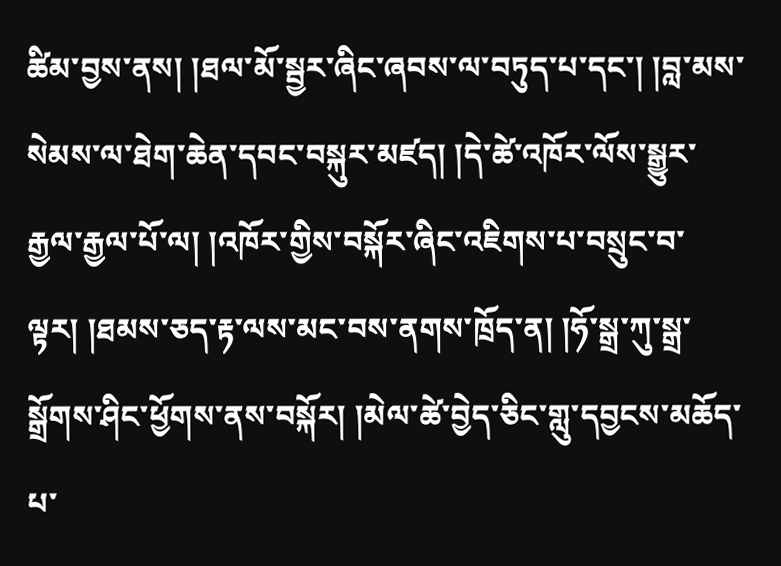ཚིམ་བྱས་ནས། །ཐལ་མོ་སྦྱར་ཞིང་ཞབས་ལ་བཏུད་པ་དང་། །བླ་མས་སེམས་ལ་ཐེག་ཆེན་དབང་བསྐུར་མཛད། །དེ་ཚེ་འཁོར་ལོས་སྒྱུར་རྒྱལ་རྒྱལ་པོ་ལ། །འཁོར་གྱིས་བསྐོར་ཞིང་འཇིགས་པ་བསྲུང་བ་ལྟར། །ཐམས་ཅད་རྟ་ལས་མང་བས་ནགས་ཁྲོད་ན། །ཧོ་སྒྲ་ཀུ་སྒྲ་སྒྲོགས་ཤིང་ཕྱོགས་ནས་བསྐོར། །མེལ་ཚེ་བྱེད་ཅིང་གླུ་དབྱངས་མཆོད་པ་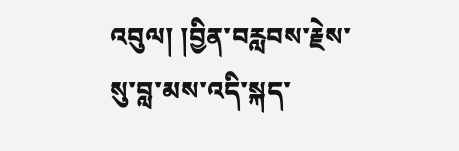འབུལ། །བྱིན་བརླབས་རྗེས་སུ་བླ་མས་འདི་སྐད་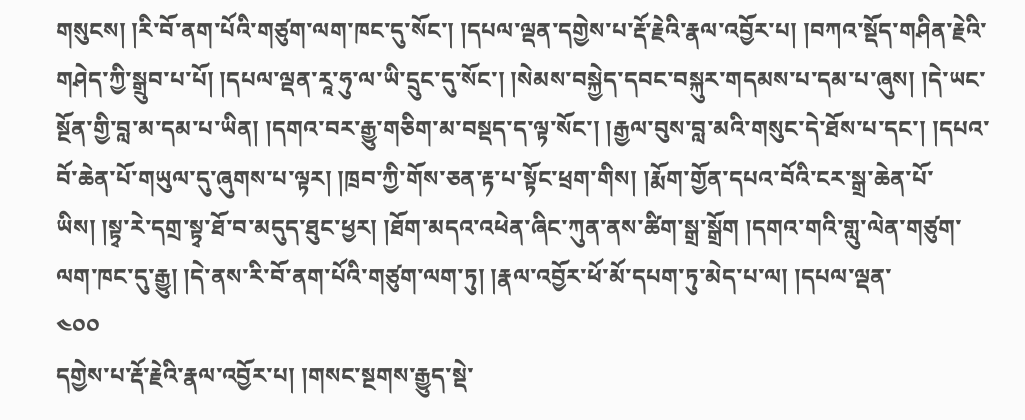གསུངས། །རི་བོ་ནག་པོའི་གཙུག་ལག་ཁང་དུ་སོང་། །དཔལ་ལྡན་དགྱེས་པ་རྡོ་རྗེའི་རྣལ་འབྱོར་པ། །བཀའ་སྡོད་གཤིན་རྗེའི་གཤེད་ཀྱི་སྒྲུབ་པ་པོ། །དཔལ་ལྡན་རཱ་ཧུ་ལ་ཡི་དྲུང་དུ་སོང་། །སེམས་བསྐྱེད་དབང་བསྐུར་གདམས་པ་དམ་པ་ཞུས། །དེ་ཡང་སྔོན་གྱི་བླ་མ་དམ་པ་ཡིན། །དགའ་བར་རྒྱུ་གཅིག་མ་བསྡད་ད་ལྟ་སོང་། །རྒྱལ་བུས་བླ་མའི་གསུང་དེ་ཐོས་པ་དང་། །དཔའ་བོ་ཆེན་པོ་གཡུལ་དུ་ཞུགས་པ་ལྟར། །ཁྲབ་ཀྱི་གོས་ཅན་རྟ་པ་སྟོང་ཕྲག་གིས། །རྨོག་གྱོན་དཔའ་བོའི་ངར་སྒྲ་ཆེན་པོ་ཡིས། །སྟྭ་རེ་དགྲ་སྟྭ་ཐོ་བ་མདུད་ཐུང་ཕྱར། །ཐོག་མདའ་འཕེན་ཞིང་ཀུན་ནས་ཚིག་སྒྲ་སྒྲོག །དགའ་གའི་གླུ་ལེན་གཙུག་ལག་ཁང་དུ་རྒྱུ། །དེ་ནས་རི་བོ་ནག་པོའི་གཙུག་ལག་ཏུ། །རྣལ་འབྱོར་ཕོ་མོ་དཔག་ཏུ་མེད་པ་ལ། །དཔལ་ལྡན་
༤༠༠
དགྱེས་པ་རྡོ་རྗེའི་རྣལ་འབྱོར་པ། །གསང་སྔགས་རྒྱུད་སྡེ་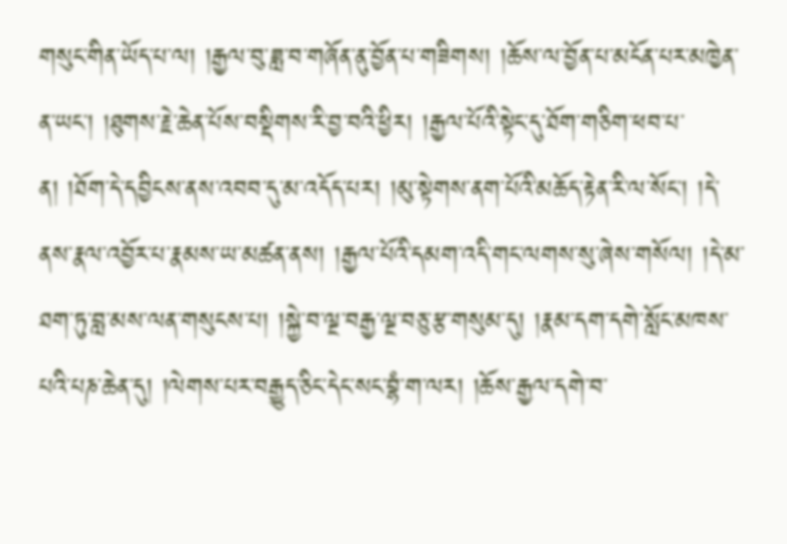གསུང་གིན་ཡོད་པ་ལ། །རྒྱལ་བུ་ཟླ་བ་གཞོན་ནུ་བྱོན་པ་གཟིགས། །ཆོས་ལ་བྱོན་པ་མངོན་པར་མཁྱེན་ན་ཡང་། །ཐུགས་རྗེ་ཆེན་པོས་བསྡིགས་རི་བྱ་བའི་ཕྱིར། །རྒྱལ་པོའི་སྟེང་དུ་ཐོག་གཅིག་ཕབ་པ་ན། །ཐོག་དེ་དབྱིངས་ནས་འབབ་དུ་མ་འདོད་པར། །མུ་སྟེགས་ནག་པོའི་མཆོད་རྟེན་རི་ལ་སོང་། །དེ་ནས་རྣལ་འབྱོར་པ་རྣམས་ཡ་མཚན་ནས། །རྒྱལ་པོའི་དམག་འདི་གང་ལགས་སུ་ཞེས་གསོལ། །དེ་མ་ཐག་ཏུ་བླ་མས་ལན་གསུངས་པ། །སྐྱེ་བ་ལྔ་བརྒྱ་ལྔ་བཅུ་རྩ་གསུམ་དུ། །རྣམ་དག་དགེ་སློང་མཁས་པའི་པཎ་ཆེན་དུ། །ལེགས་པར་བརྒྱུད་ཅིང་དེང་སང་བྷཾ་ག་ལར། །ཆོས་རྒྱལ་དགེ་བ་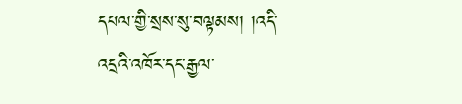དཔལ་གྱི་སྲས་སུ་བལྟམས། །འདི་འདྲའི་འཁོར་དང་རྒྱལ་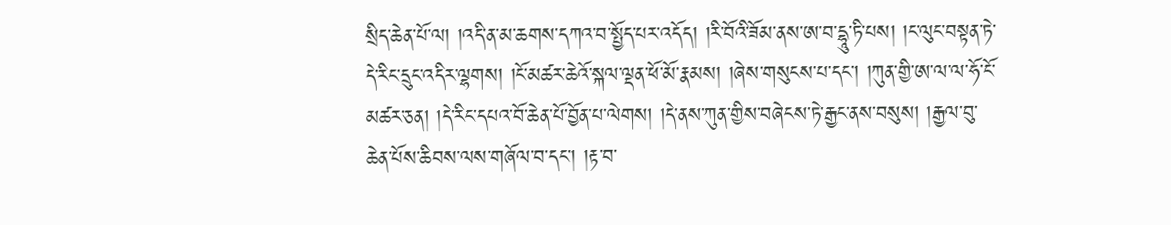སྲིད་ཆེན་པོ་ལ། །འདི་ན་མ་ཆགས་དཀའ་བ་སྤྱོད་པར་འདོད། །རི་བོའི་ཟོམ་ནས་ཨ་བ་དྷཱུ་ཏི་པས། །ང་ལུང་བསྟན་ཏེ་དེ་རིང་དྲུང་འདིར་ལྷགས། །ངོ་མཚར་ཆེའོ་སྐལ་ལྡན་ཕོ་མོ་རྣམས། །ཞེས་གསུངས་པ་དང་། །ཀུན་གྱི་ཨ་ལ་ལ་ཧོ་ངོ་མཚར་ཅན། །དེ་རིང་དཔའ་བོ་ཆེན་པོ་བྱོན་པ་ལེགས། །དེ་ནས་ཀུན་གྱིས་བཞེངས་ཏེ་རྒྱང་ནས་བསུས། །རྒྱལ་བུ་ཆེན་པོས་ཆིབས་ལས་གཞོལ་བ་དང་། །རྟ་བ་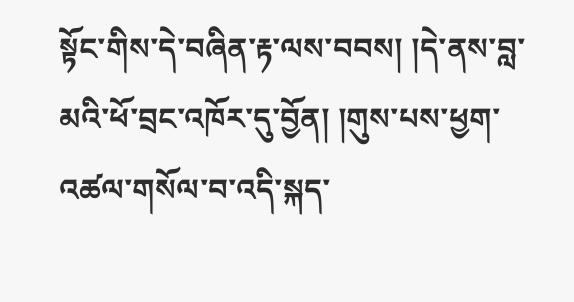སྟོང་གིས་དེ་བཞིན་རྟ་ལས་བབས། །དེ་ནས་བླ་མའི་ཕོ་བྲང་འཁོར་དུ་བྱོན། །གུས་པས་ཕྱག་འཚལ་གསོལ་བ་འདི་སྐད་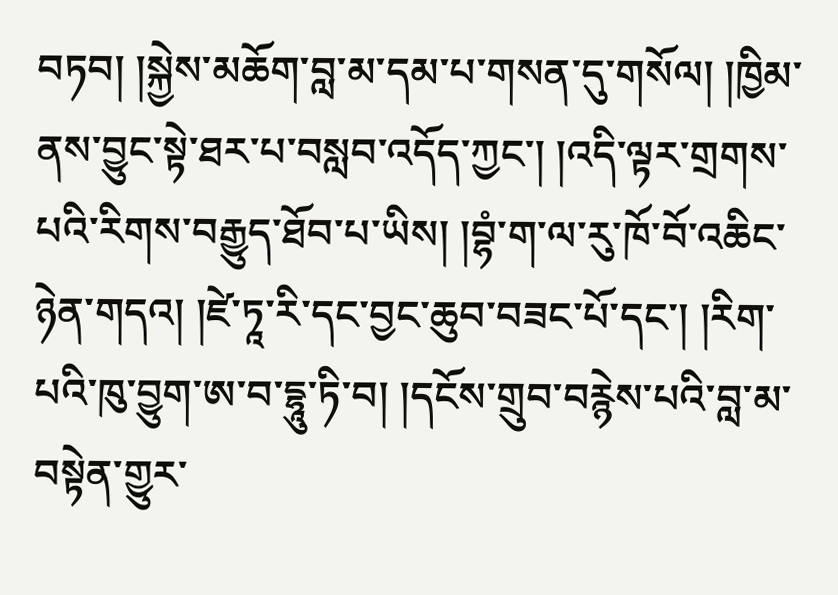བཏབ། །སྐྱེས་མཆོག་བླ་མ་དམ་པ་གསན་དུ་གསོལ། །ཁྱིམ་ནས་བྱུང་སྟེ་ཐར་པ་བསླབ་འདོད་ཀྱང་། །འདི་ལྟར་གྲགས་པའི་རིགས་བརྒྱུད་ཐོབ་པ་ཡིས། །བྷཾ་ག་ལ་རུ་ཁོ་བོ་འཆིང་ཉེན་གདའ། །ཛེ་ཏཱ་རི་དང་བྱང་ཆུབ་བཟང་པོ་དང་། །རིག་པའི་ཁུ་བྱུག་ཨ་བ་དྷཱུ་ཏི་བ། །དངོས་གྲུབ་བརྙེས་པའི་བླ་མ་བསྟེན་གྱུར་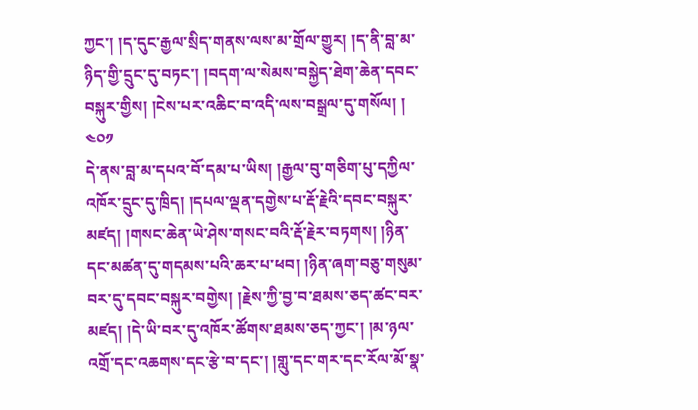ཀྱང་། །ད་དུང་རྒྱལ་སྲིད་གནས་ལས་མ་གྲོལ་གྱུར། །ད་ནི་བླ་མ་ཉིད་གྱི་དྲུང་དུ་བཏང་། །བདག་ལ་སེམས་བསྐྱེད་ཐེག་ཆེན་དབང་བསྐུར་གྱིས། །ངེས་པར་འཆིང་བ་འདི་ལས་བསྒྲལ་དུ་གསོལ། །
༤༠༡
དེ་ནས་བླ་མ་དཔའ་བོ་དམ་པ་ཡིས། །རྒྱལ་བུ་གཅིག་པུ་དཀྱིལ་འཁོར་དྲུང་དུ་ཁྲིད། །དཔལ་ལྡན་དགྱེས་པ་རྡོ་རྗེའི་དབང་བསྐུར་མཛད། །གསང་ཆེན་ཡེ་ཤེས་གསང་བའི་རྡོ་རྗེར་བཏགས། །ཉིན་དང་མཚན་དུ་གདམས་པའི་ཆར་པ་ཕབ། །ཉིན་ཞག་བཅུ་གསུམ་བར་དུ་དབང་བསྐུར་བགྱེས། །རྗེས་ཀྱི་བྱ་བ་ཐམས་ཅད་ཚང་བར་མཛད། །དེ་ཡི་བར་དུ་འཁོར་ཚོགས་ཐམས་ཅད་ཀྱང་། །མ་ཉལ་འགྲོ་དང་འཆགས་དང་རྩེ་བ་དང་། །གླུ་དང་གར་དང་རོལ་མོ་སྣ་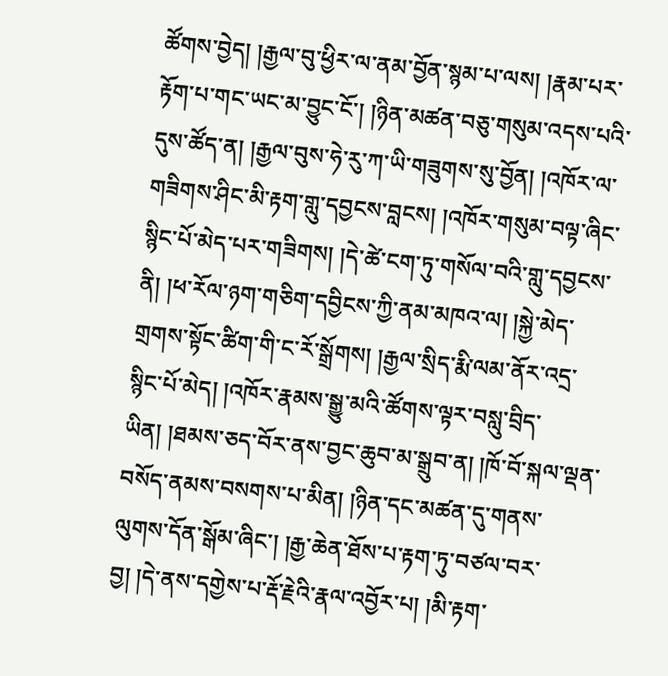ཚོགས་བྱེད། །རྒྱལ་བུ་ཕྱིར་ལ་ནམ་བྱོན་སྙམ་པ་ལས། །རྣམ་པར་རྟོག་པ་གང་ཡང་མ་བྱུང་ངོ་། །ཉིན་མཚན་བཅུ་གསུམ་འདས་པའི་དུས་ཚོད་ན། །རྒྱལ་བུས་ཧེ་རུ་ཀ་ཡི་གཟུགས་སུ་བྱོན། །འཁོར་ལ་གཟིགས་ཤིང་མི་རྟག་གླུ་དབྱངས་བླངས། །འཁོར་གསུམ་བལྟ་ཞིང་སྙིང་པོ་མེད་པར་གཟིགས། །དེ་ཚེ་ངག་ཏུ་གསོལ་བའི་གླུ་དབྱངས་ནི། །ཕ་རོལ་ཉག་གཅིག་དབྱིངས་ཀྱི་ནམ་མཁའ་ལ། །སྐྱེ་མེད་གྲགས་སྟོང་ཚིག་གི་ང་རོ་སྒྲོགས། །རྒྱལ་སྲིད་རྨི་ལམ་ནོར་འདྲ་སྙིང་པོ་མེད། །འཁོར་རྣམས་སྒྱུ་མའི་ཚོགས་ལྟར་བསླུ་བྲིད་ཡིན། །ཐམས་ཅད་བོར་ནས་བྱང་ཆུབ་མ་སྒྲུབ་ན། །ཁོ་བོ་སྐལ་ལྡན་བསོད་ནམས་བསགས་པ་མིན། །ཉིན་དང་མཚན་དུ་གནས་ལུགས་དོན་སྒོམ་ཞིང་། །རྒྱ་ཆེན་ཐོས་པ་རྟག་ཏུ་བཙལ་བར་བྱ། །དེ་ནས་དགྱེས་པ་རྡོ་རྗེའི་རྣལ་འབྱོར་པ། །མི་རྟག་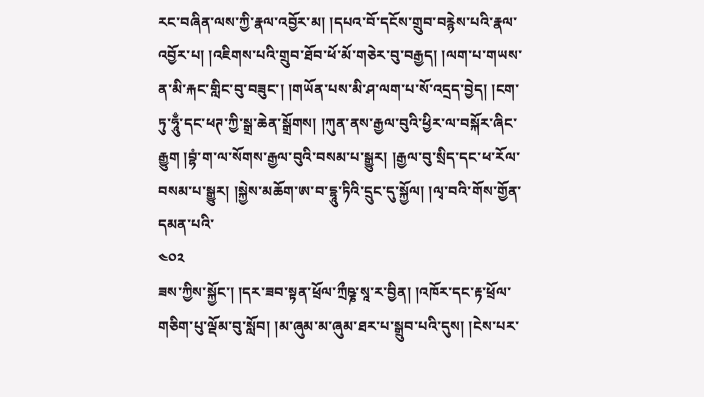རང་བཞིན་ལས་ཀྱི་རྣལ་འབྱོར་མ། །དཔའ་བོ་དངོས་གྲུབ་བརྙེས་པའི་རྣལ་འབྱོར་པ། །འཇིགས་པའི་གྲུབ་ཐོབ་ཕོ་མོ་གཅེར་བུ་བརྒྱད། །ལག་པ་གཡས་ན་མི་རྐང་གླིང་བུ་བཟུང་། །གཡོན་པས་མི་ཤ་ལག་པ་སོ་འདྲད་བྱེད། །ངག་ཏུ་ཧཱུྃ་དང་ཕཊ་ཀྱི་སྒྲ་ཆེན་སྒྲོགས། །ཀུན་ནས་རྒྱལ་བུའི་ཕྱིར་ལ་བསྐོར་ཞིང་རྒྱུག །བྷཾ་ག་ལ་སོགས་རྒྱལ་བུའི་བསམ་པ་སྒྱུར། །རྒྱལ་བུ་སྲིད་དང་ཕ་རོལ་བསམ་པ་སྒྱུར། །སྐྱེས་མཆོག་ཨ་བ་དྷཱུ་ཏིའི་དྲུང་དུ་སྐྱོལ། །ལྭ་བའི་གོས་གྱོན་དམན་པའི་
༤༠༢
ཟས་ཀྱིས་སྐྱོང་། །དར་ཟབ་སྟན་ཕྲོལ་ཀྲྀཥྞ་སཱ་ར་བྱིན། །འཁོར་དང་རྟ་ཕྲོལ་གཅིག་པུ་ལྡོམ་བུ་སློབ། །མ་ཞུམ་མ་ཞུམ་ཐར་པ་སྒྲུབ་པའི་དུས། །ངེས་པར་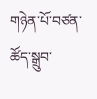གཉེན་པོ་བཙན་ཚོད་སྒྲུབ་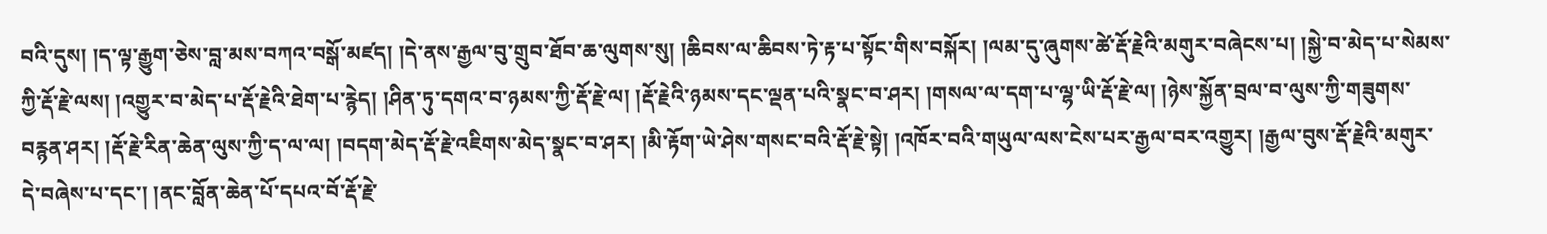བའི་དུས། །ད་ལྟ་རྒྱུག་ཅེས་བླ་མས་བཀའ་བསྒོ་མཛད། །དེ་ནས་རྒྱལ་བུ་གྲུབ་ཐོབ་ཆ་ལུགས་སུ། །ཆིབས་ལ་ཆིབས་ཏེ་རྟ་པ་སྟོང་གིས་བསྐོར། །ལམ་དུ་ཞུགས་ཚེ་རྡོ་རྗེའི་མགུར་བཞེངས་པ། །སྐྱེ་བ་མེད་པ་སེམས་ཀྱི་རྡོ་རྗེ་ལས། །འགྱུར་བ་མེད་པ་རྡོ་རྗེའི་ཐེག་པ་རྙེད། །ཤིན་ཏུ་དགའ་བ་ཉམས་ཀྱི་རྡོ་རྗེ་ལ། །རྡོ་རྗེའི་ཉམས་དང་ལྡན་པའི་སྣང་བ་ཤར། །གསལ་ལ་དག་པ་ལྷ་ཡི་རྡོ་རྗེ་ལ། །ཉེས་སྐྱོན་བྲལ་བ་ལུས་ཀྱི་གཟུགས་བརྙན་ཤར། །རྡོ་རྗེ་རིན་ཆེན་ལུས་ཀྱི་ད་ལ་ལ། །བདག་མེད་རྡོ་རྗེ་འཇིགས་མེད་སྣང་བ་ཤར། །མི་རྟོག་ཡེ་ཤེས་གསང་བའི་རྡོ་རྗེ་སྟེ། །འཁོར་བའི་གཡུལ་ལས་ངེས་པར་རྒྱལ་བར་འགྱུར། །རྒྱལ་བུས་རྡོ་རྗེའི་མགུར་དེ་བཞེས་པ་དང་། །ནང་བློན་ཆེན་པོ་དཔའ་བོ་རྡོ་རྗེ་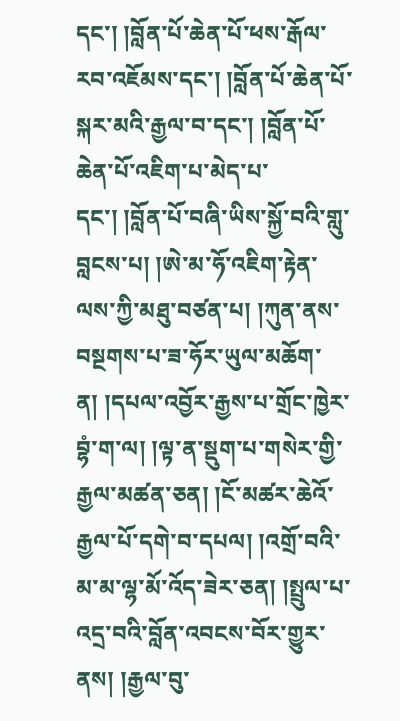དང་། །བློན་པོ་ཆེན་པོ་ཕས་རྒོལ་རབ་འཇོམས་དང་། །བློན་པོ་ཆེན་པོ་སྐར་མའི་རྒྱལ་བ་དང་། །བློན་པོ་ཆེན་པོ་འཇིག་པ་མེད་པ་དང་། །བློན་པོ་བཞི་ཡིས་སྐྱོ་བའི་གླུ་བླངས་པ། །ཨེ་མ་ཧོ་འཇིག་རྟེན་ལས་ཀྱི་མཐུ་བཙན་པ། །ཀུན་ནས་བསྔགས་པ་ཟ་ཧོར་ཡུལ་མཆོག་ན། །དཔལ་འབྱོར་རྒྱས་པ་གྲོང་ཁྱེར་བྷཾ་ག་ལ། །ལྟ་ན་སྡུག་པ་གསེར་གྱི་རྒྱལ་མཚན་ཅན། །ངོ་མཚར་ཆེའོ་རྒྱལ་པོ་དགེ་བ་དཔལ། །འགྲོ་བའི་མ་མ་ལྷ་མོ་འོད་ཟེར་ཅན། །སྤྲུལ་པ་འདྲ་བའི་བློན་འབངས་བོར་གྱུར་ནས། །རྒྱལ་བུ་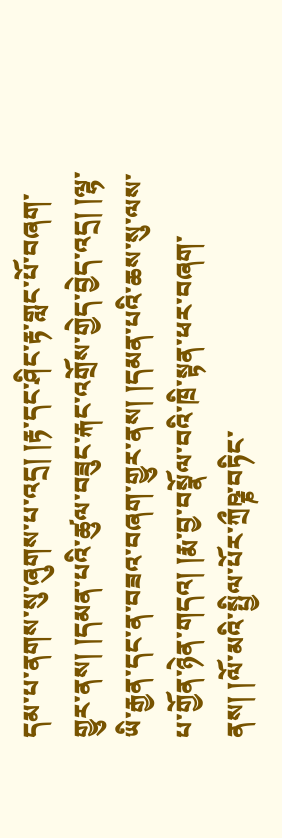དམ་པ་ནགས་སུ་ཞུགས་པ་འདྲ། །རྟ་དང་ཤིང་རྟ་གླང་པོ་བཞག་གྱུར་ནས། །དམན་པའི་ཚུལ་བཟུང་རྐང་འགྲོས་གྱེད་བྱེད་འདྲ། །ལྷ་ཡི་རྒྱན་དང་ན་བཟའ་བཞག་གྱུར་ནས། །དམན་པའི་ཆས་སུ་ལས་པ་གྱོན་ཉེན་གདའ། །རྨ་བྱ་བསྣོལ་བའི་ཁྲི་སྟན་ཕར་བཞག་ནས། །ལོ་མའི་སྤྱིལ་པོར་ཀྲྀཥྞ་བཏིང་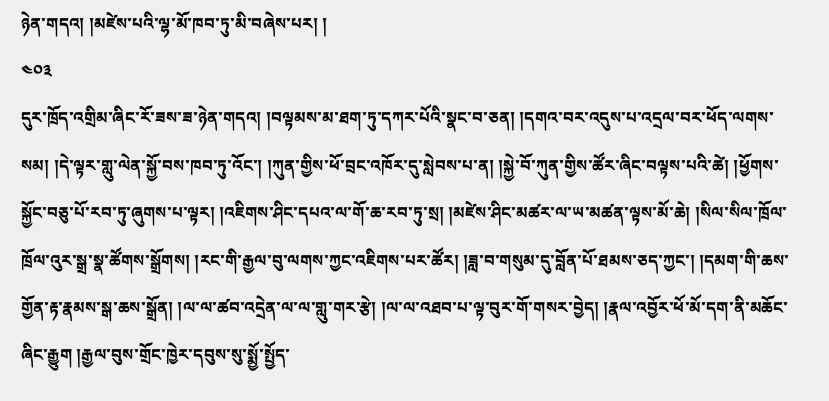ཉེན་གདའ། །མཛེས་པའི་ལྷ་མོ་ཁབ་ཏུ་མི་བཞེས་པར། །
༤༠༣
དུར་ཁྲོད་འགྲིམ་ཞིང་རོ་ཟས་ཟ་ཉེན་གདའ། །བལྟམས་མ་ཐག་ཏུ་དཀར་པོའི་སྣང་བ་ཅན། །དགའ་བར་འདུས་པ་འདྲལ་བར་ཕོད་ལགས་སམ། །དེ་ལྟར་གླུ་ལེན་སྐྱོ་བས་ཁབ་ཏུ་འོང་། །ཀུན་གྱིས་ཕོ་བྲང་འཁོར་དུ་སླེབས་པ་ན། །སྐྱེ་བོ་ཀུན་གྱིས་ཚོར་ཞིང་བལྟས་པའི་ཚེ། །ཕྱོགས་སྐྱོང་བཅུ་པོ་རབ་ཏུ་ཞུགས་པ་ལྟར། །འཇིགས་ཤིང་དཔའ་ལ་གོ་ཆ་རབ་ཏུ་སྲ། །མཛེས་ཤིང་མཚར་ལ་ཡ་མཚན་ལྟས་མོ་ཆེ། །སིལ་སིལ་ཁྲོལ་ཁྲོལ་འུར་སྒྲ་སྣ་ཚོགས་སྒྲོགས། །རང་གི་རྒྱལ་བུ་ལགས་ཀྱང་འཇིགས་པར་ཚོར། །ཟླ་བ་གསུམ་དུ་བློན་པོ་ཐམས་ཅད་ཀྱང་། །དམག་གི་ཆས་གྱོན་རྟ་རྣམས་སྒ་ཆས་སྒྲོན། །ལ་ལ་ཚབ་འདྲེན་ལ་ལ་གླུ་གར་རྩེ། །ལ་ལ་འཐབ་པ་ལྟ་བུར་གོ་གསར་བྱེད། །རྣལ་འབྱོར་ཕོ་མོ་དག་ནི་མཆོང་ཞིང་རྒྱུག །རྒྱལ་བུས་གྲོང་ཁྱེར་དབུས་སུ་སྨྱོ་སྤྱོད་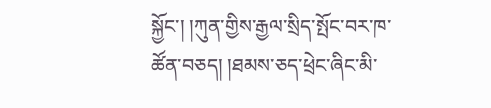སྐྱོང་། །ཀུན་གྱིས་རྒྱལ་སྲིད་སྤོང་བར་ཁ་ཚོན་བཅད། །ཐམས་ཅད་ཕྲེང་ཞིང་མི་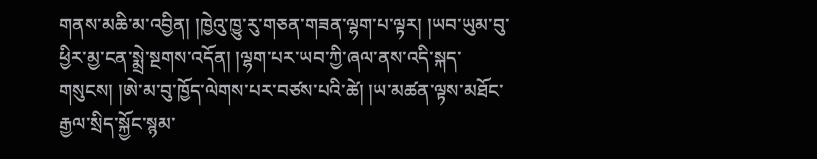གནས་མཆི་མ་འབྱིན། །ཁྱེའུ་ཁྱུ་རུ་གཅན་གཟན་ལྷག་པ་ལྟར། །ཡབ་ཡུམ་བུ་ཕྱིར་མྱ་ངན་སྨྲེ་སྔགས་འདོན། །ལྷག་པར་ཡབ་ཀྱི་ཞལ་ནས་འདི་སྐད་གསུངས། །ཨེ་མ་བུ་ཁྱོད་ལེགས་པར་བཙས་པའི་ཚེ། །ཡ་མཚན་ལྟས་མཐོང་རྒྱལ་སྲིད་སྐྱོང་སྙམ་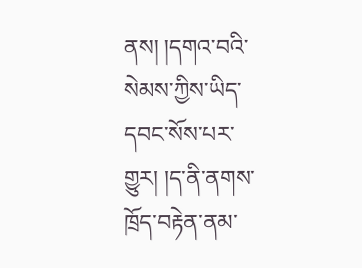ནས། །དགའ་བའི་སེམས་ཀྱིས་ཡིད་དབང་སོས་པར་གྱུར། །ད་ནི་ནགས་ཁྲོད་བརྟེན་ནམ་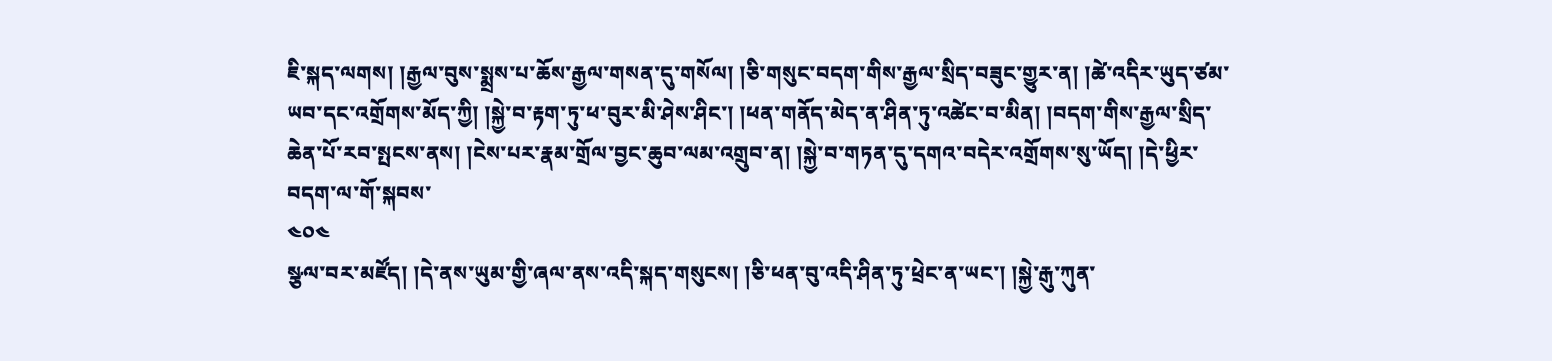ཇི་སྐད་ལགས། །རྒྱལ་བུས་སྨྲས་པ་ཆོས་རྒྱལ་གསན་དུ་གསོལ། །ཅི་གསུང་བདག་གིས་རྒྱལ་སྲིད་བཟུང་གྱུར་ན། །ཚེ་འདིར་ཡུད་ཙམ་ཡབ་དང་འགྲོགས་མོད་ཀྱི། །སྐྱེ་བ་རྟག་ཏུ་ཕ་བུར་མི་ཤེས་ཤིང་། །ཕན་གནོད་མེད་ན་ཤིན་ཏུ་འཚེང་བ་མིན། །བདག་གིས་རྒྱལ་སྲིད་ཆེན་པོ་རབ་སྤངས་ནས། །ངེས་པར་རྣམ་གྲོལ་བྱང་ཆུབ་ལམ་འགྲུབ་ན། །སྐྱེ་བ་གཏན་དུ་དགའ་བདེར་འགྲོགས་སུ་ཡོད། །དེ་ཕྱིར་བདག་ལ་གོ་སྐབས་
༤༠༤
སྩལ་བར་མཛོད། །དེ་ནས་ཡུམ་གྱི་ཞལ་ནས་འདི་སྐད་གསུངས། །ཅི་ཕན་བུ་འདི་ཤིན་ཏུ་ཕྲེང་ན་ཡང་། །སྐྱེ་རྒུ་ཀུན་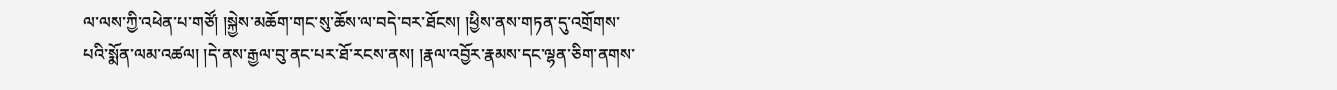ལ་ལས་ཀྱི་འཕེན་པ་གཙོ། །སྐྱེས་མཆོག་གང་སུ་ཆོས་ལ་བདེ་བར་ཐོངས། །ཕྱིས་ནས་གཏན་དུ་འགྲོགས་པའི་སྨོན་ལམ་འཚལ། །དེ་ནས་རྒྱལ་བུ་ནང་པར་ཐོ་རངས་ནས། །རྣལ་འབྱོར་རྣམས་དང་ལྷན་ཅིག་ནགས་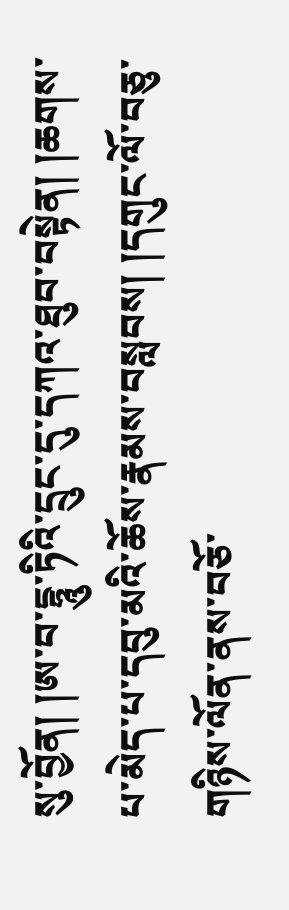སུ་བྱོན། །ཨ་བ་དྷཱུ་ཏིའི་དྲུང་དུ་དཀའ་ཐུབ་བསྟེན། །ཆགས་པ་མེད་པ་དབུ་མའི་ཆོས་རྣམས་བསླབས། །དགུང་ལོ་བཅུ་གཉིས་ལོན་ནས་བཅོ་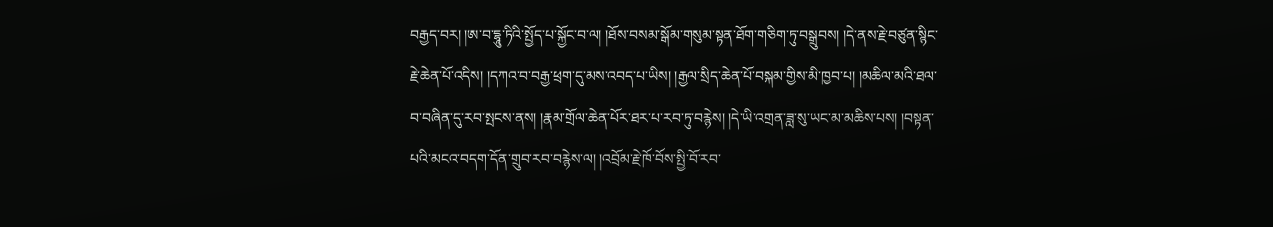བརྒྱད་བར། །ཨ་བ་དྷཱུ་ཏིའི་སྤྱོད་པ་སྐྱོང་བ་ལ། །ཐོས་བསམ་སྒོམ་གསུམ་སྟན་ཐོག་གཅིག་ཏུ་བསྒྲུབས། །དེ་ནས་རྗེ་བཙུན་སྙིང་རྗེ་ཆེན་པོ་འདིས། །དཀའ་བ་བརྒྱ་ཕྲག་དུ་མས་འབད་པ་ཡིས། །རྒྱལ་སྲིད་ཆེན་པོ་བསྐམ་གྱིས་མི་ཁྱབ་པ། །མཆིལ་མའི་ཐལ་བ་བཞིན་དུ་རབ་སྤངས་ནས། །རྣམ་གྲོལ་ཆེན་པོར་ཐར་པ་རབ་ཏུ་བརྙེས། །དེ་ཡི་འགྲན་ཟླ་སུ་ཡང་མ་མཆིས་པས། །བསྟན་པའི་མངའ་བདག་དོན་གྲུབ་རབ་བརྙེས་ལ། །འབྲོམ་རྗེ་ཁོ་བོས་སྤྱི་བོ་རབ་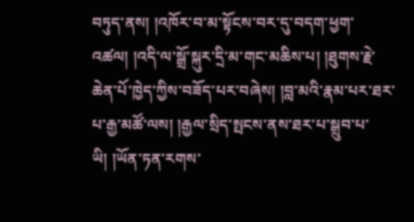བཏུད་ནས། །འཁོར་བ་མ་སྟོངས་བར་དུ་བདག་ཕྱག་འཚལ། །འདི་ལ་སྒྲོ་སྐུར་དྲི་མ་གང་མཆིས་པ། །ཐུགས་རྗེ་ཆེན་པོ་ཁྱེད་ཀྱིས་བཟོད་པར་བཞེས། །བླ་མའི་རྣམ་པར་ཐར་པ་རྒྱ་མཚོ་ལས། །རྒྱལ་སྲིད་སྤངས་ནས་ཐར་པ་སྒྲུབ་པ་ཡི། །ཡོན་ཏན་རགས་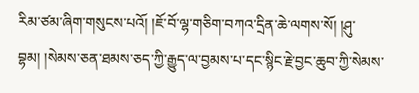རིམ་ཙམ་ཞིག་གསུངས་པའོ། །ཇོ་བོ་ལྷ་གཅིག་བཀའ་དྲིན་ཆེ་ལགས་སོ། །ཤུ་བྷམ། །སེམས་ཅན་ཐམས་ཅད་ཀྱི་རྒྱུད་ལ་བྱམས་པ་དང་སྙིང་རྗེ་བྱང་ཆུབ་ཀྱི་སེམས་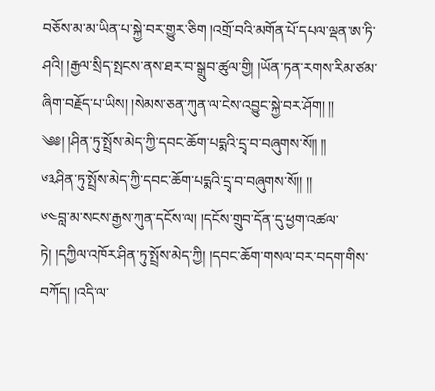བཅོས་མ་མ་ཡིན་པ་སྐྱེ་བར་གྱུར་ཅིག །འགྲོ་བའི་མགོན་པོ་དཔལ་ལྡན་ཨ་ཏི་ཤའི། །རྒྱལ་སྲིད་སྤངས་ནས་ཐར་བ་སྒྲུབ་ཚུལ་གྱི། །ཡོན་ཏན་རགས་རིམ་ཙམ་ཞིག་བརྗོད་པ་ཡིས། །སེམས་ཅན་ཀུན་ལ་ངེས་འབྱུང་སྐྱེ་བར་ཤོག། །།
༄༅། །ཤིན་ཏུ་སྤྲོས་མེད་ཀྱི་དབང་ཆོག་པདྨའི་དྲྭ་བ་བཞུགས་སོ༎ ༎
༦༣ཤིན་ཏུ་སྤྲོས་མེད་ཀྱི་དབང་ཆོག་པདྨའི་དྲྭ་བ་བཞུགས་སོ།། །།
༦༤བླ་མ་སངས་རྒྱས་ཀུན་དངོས་ལ། །དངོས་གྲུབ་དོན་དུ་ཕྱག་འཚལ་ཏེ། །དཀྱིལ་འཁོར་ཤིན་ཏུ་སྤྲོས་མེད་ཀྱི། །དབང་ཆོག་གསལ་བར་བདག་གིས་བཀོད། །འདི་ལ་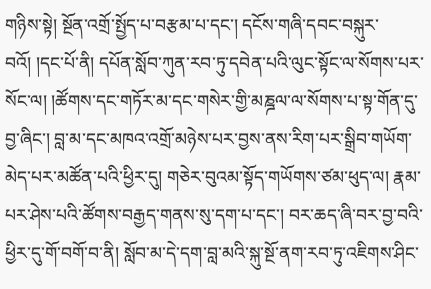གཉིས་སྟེ། སྔོན་འགྲོ་སྤྱོད་པ་བརྩམ་པ་དང་། དངོས་གཞི་དབང་བསྐུར་བའོ། །དང་པོ་ནི། དཔོན་སློབ་ཀུན་རབ་ཏུ་དབེན་པའི་ལུང་སྟོང་ལ་སོགས་པར་སོང་ལ། །ཚོགས་དང་གཏོར་མ་དང་གསེར་གྱི་མཎྜལ་ལ་སོགས་པ་སྟ་གོན་དུ་བྱ་ཞིང་། བླ་མ་དང་མཁའ་འགྲོ་མཉེས་པར་བྱས་ནས་རིག་པར་སྒྲིབ་གཡོག་མེད་པར་མཚོན་པའི་ཕྱིར་དུ། གཅེར་བུའམ་སྟོད་གཡོགས་ཙམ་ཕུད་ལ། རྣམ་པར་ཤེས་པའི་ཚོགས་བརྒྱད་གནས་སུ་དག་པ་དང་། བར་ཆད་ཞི་བར་བྱ་བའི་ཕྱིར་དུ་གོ་བགོ་བ་ནི། སློབ་མ་དེ་དག་བླ་མའི་སྐུ་སྔོ་ནག་རབ་ཏུ་འཇིགས་ཤིང་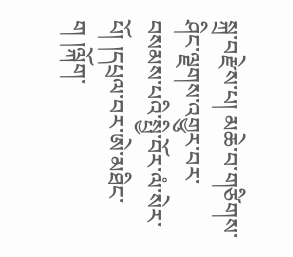སྐྲ་བརྫེས་པ། མཆེ་བ་གཙིགས་ཤིང་ལྗགས་འགྱུར་བར་བསམས་པའི་སྤྱི་བོར་ལཾ་སེར་པོ། །དཔྲལ་བར་ཨེ་མཐིང་ག །ལྐོག་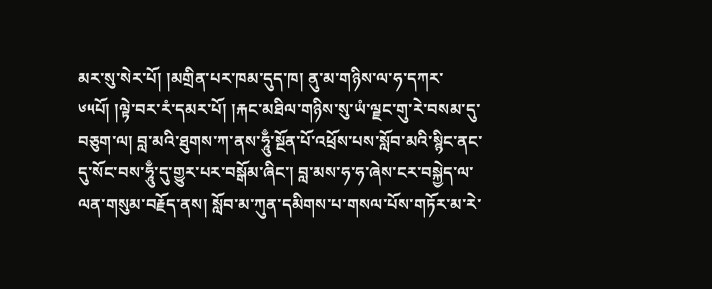མར་སུ་སེར་པོ། །མགྲིན་པར་ཁམ་དུད་ཁ། ནུ་མ་གཉིས་ལ་ཧ་དཀར་
༦༥པོ། །ལྟེ་བར་རཾ་དམར་པོ། །རྐང་མཐིལ་གཉིས་སུ་ཡཾ་ལྗང་གུ་རེ་བསམ་དུ་བཅུག་ལ། བླ་མའི་ཐུགས་ཀ་ནས་ཧཱུྃ་སྔོན་པོ་འཕྲོས་པས་སློབ་མའི་སྙིང་ནང་དུ་སོང་བས་ཧཱུྃ་དུ་གྱུར་པར་བསྒོམ་ཞིང་། བླ་མས་ཧ་ཧ་ཞེས་ངར་བསྐྱེད་ལ་ལན་གསུམ་བརྗོད་ནས། སློབ་མ་ཀུན་དམིགས་པ་གསལ་པོས་གཏོར་མ་རེ་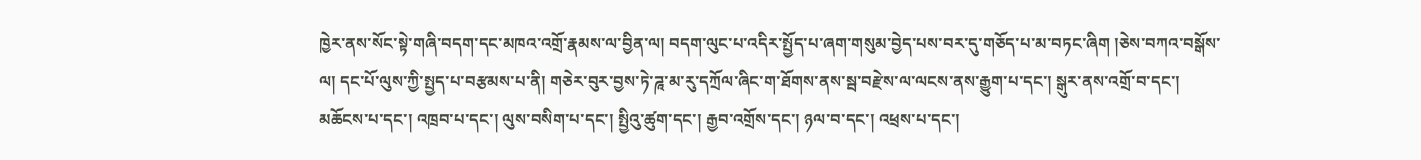ཁྱེར་ནས་སོང་སྟེ་གཞི་བདག་དང་མཁའ་འགྲོ་རྣམས་ལ་བྱིན་ལ། བདག་ལུང་པ་འདིར་སྤྱོད་པ་ཞག་གསུམ་བྱེད་པས་བར་དུ་གཅོད་པ་མ་བཏང་ཞིག །ཅེས་བཀའ་བསྒོས་ལ། དང་པོ་ལུས་ཀྱི་སྤྱད་པ་བརྩམས་པ་ནི། གཅེར་བུར་བྱས་ཏེ་ཌཱ་མ་རུ་དཀྲོལ་ཞིང་ག་ཐོགས་ནས་སྦ་བརྫེས་ལ་ལངས་ནས་རྒྱུག་པ་དང་། སྒུར་ནས་འགྲོ་བ་དང་། མཆོངས་པ་དང་། འཁྲབ་པ་དང་། ལུས་བསིག་པ་དང་། སྤྱིའུ་ཚུག་དང་། རྒྱབ་འགྲོས་དང་། ཉལ་བ་དང་། འཕྲས་པ་དང་།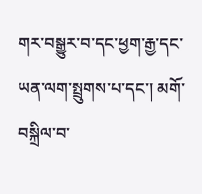གར་བསྒྱུར་བ་དང་ཕྱག་རྒྱ་དང་ཡན་ལག་སྤྲུགས་པ་དང་། མགོ་བསྐྲིལ་བ་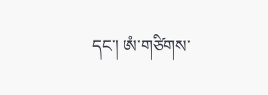དང་། ཨཾ་གཙིགས་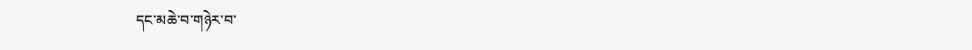དང་མཆེ་བ་གཉེར་བ་